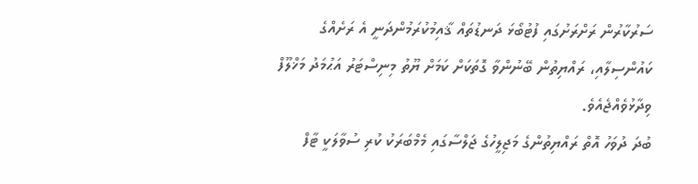ސަރުކާރުން ރަށްރަށުގައި ފުޓުބޯޅަ ދަނޑުތައް ޤާއިމުކުރަމުންދަނީ އެ ރަށެއްގެ ކައުންސިލާއި، ރައްޔިތުން ބޭނުންވާ ގޮތަކަށް ކަމަށް ޔޫތު މިނިސްޓަރު އަޙުމަދު މަޚްލޫފް ވިދާޅުވެއްޖެއެވެ.
ބުދަ ދުވަހު އޮތް ރައްޔިތުންގެ މަޖިލީހުގެ ޖަލްސާގައި މެމްބަރަކު ކުރި ސުވާލަކީ ޓާފް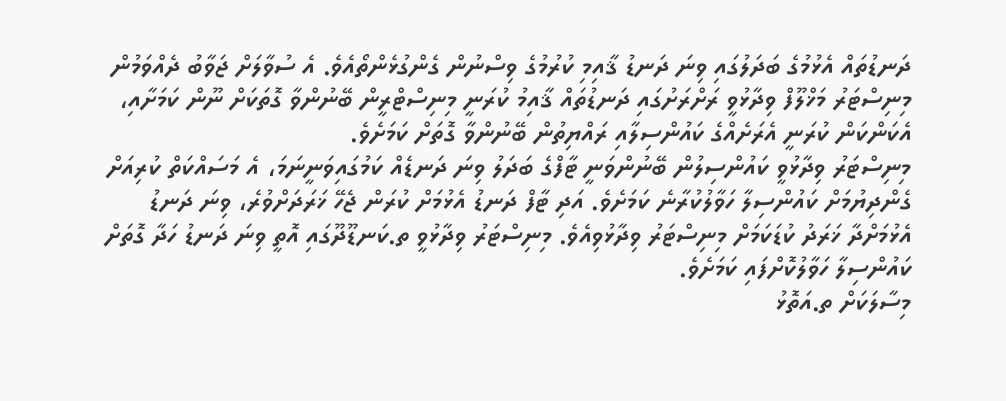ދަނޑުތައް އެޅުމުގެ ބަދަލުގައި ވިނަ ދަނޑު ޤާއިމި ކުރުމުގެ ވިސްނުން ގެންގުޅެންތޯއެވެ. އެ ސުވާލަށް ޖަވާބު ދެއްވަމުން މިނިސްޓަރު މަޚްލޫފް ވިދާޅުވީ ރަށްރަށުގައި ދަނޑުތައް ޤާއިމު ކުރަނީ މިނިސްޓްރީން ބޭނުންވާ ގޮތަކަށް ނޫން ކަމަށާއި، އެކަންކަން ކުރަނީ އެރަށެއްގެ ކައުންސިލާއި ރައްޔިތުން ބޭނުންވާ ގޮތަށް ކަމަށެވެ.
މިނިސްޓަރު ވިދާޅުވީ ކައުންސިލުން ބޭނުންވަނީ ޓާފްގެ ބަދަލު ވިނަ ދަނޑެއް ކަމުގައިވަނީނަމަ، އެ މަސައްކަތް ކުރިއަށް ގެންދިޔުމަށް ކައުންސިލާ ހަވާލުކުރާނެ ކަމަށެވެ. އަދި ޓާފް ދަނޑު އެޅުމަށް ކުރަން ޖެހޭ ޚަރަދަށްވުރެ، ވިނަ ދަނޑު އެޅުމަށްދާ ޚަރަދު ކުޑަކަމަށް މިނިސްޓަރު ވިދާޅުވިއެވެ. މިނިސްޓަރު ވިދާޅުވީ ތ.ކަނޑޫދޫގައި އޮތީ ވިނަ ދަނޑު ހަދާ ގޮތަށް ކައުންސިލާ ހަވާލުކޮށްފައި ކަމަށެވެ.
މިސާލަކަށް ތ.އަތޮޅު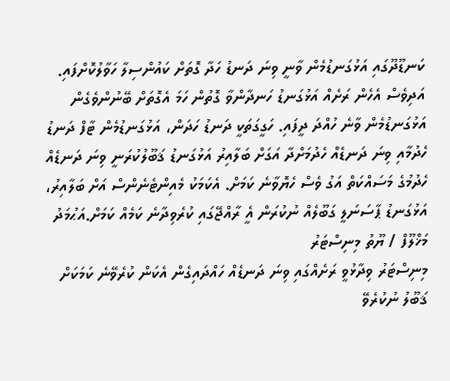ކަނޑޫދޫގައި އަޅުގަނޑުމެން ވާނީ ވިނަ ދަނޑު ހަދާ ގޮތަށް ކައުންސިލާ ހަވާލުކޮށްފައި. އަދިވެސް އެހެން ރަށެއް އަޅުގަނޑު ހަނދާންވާ ގޮތުން ހަމަ އެގޮތަށް ބޭނުންވެގެން އަޅުގަނޑުމެން ވާނެ ހުއްދަ ދީފައި. ހަގީގަތަކީ ދަނޑު ހަދަން، އަޅުގަނޑުމެން ޓާފް ދަނޑު ހެދުމާއި ވިނަ ދަނޑެއް ހެދުމަށްދާ އަގަށް ބަލާއިރު އަޅުގަނޑު ޤަބޫލުކުރަނީ ވިނަ ދަނޑެއް ހެދުމުގެ މަސައްކަތް އަގު ވެސް ހެޔޮވާނެ ކަމަށް. އެކަމަކު މެއިންޓެނެންސް އަށް ބަލާއިރު، އަޅުގަނޑު ޕާސަނަލީ ގަބޫލެއް ނުކުރަން އެީ ރާއްޖޭގައި ކުރެވިދާނެ ކަމެއް ކަމަށް.އަޙުމަދު މަޚްލޫފް / ޔޫތު މިނިސްޓަރު
މިނިސްޓަރު ވިދާޅުވީ ރަށެއްގައި ވިނަ ދަނޑެއް ހައްދައިގެން އެކަން ކުރެވޭނެ ކަމަކަށް ޤަބޫލު ނުކުރެވޭ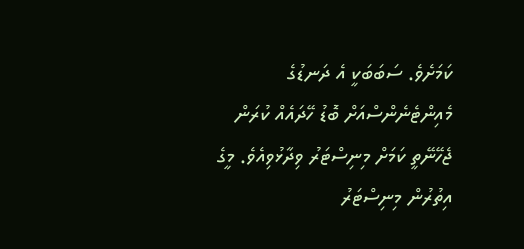ކަމަށެވެ. ސަބަބަކީ އެ ދަނޑުގެ މެއިންޓެނެންސްއަށް ބޮޑު ހޭދައެއް ކުރަން ޖެހޭނޭތީ ކަމަށް މިނިސްޓަރު ވިދާޅުވިއެވެ. މީގެ އިތުރުން މިނިސްޓަރު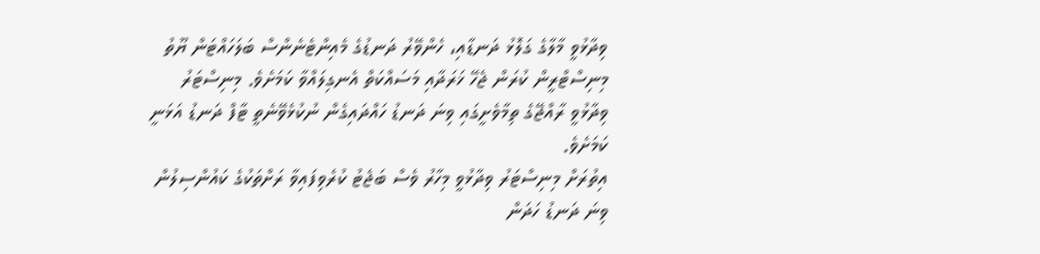ވިދާޅުވީ މާލާގެ ގަލޮޅު ދަނޑާއި، ހެންވޭރު ދަނޑުގެ މެއިންޓެނެންސް ބަލަހައްޓަން ޔޫތު މިނިސްޓްރީން ކުރަން ޖެހޭ ޚަރަދާއި މަސައްކަތް އެނގިލައްވާ ކަމަށެވެ. މިނިސްޓަރު ވިދާޅުވީ ރާއްޖޭގެ ތިމާވެށީގައި ވިނަ ދަނޑު ހައްދައިގެން ނުކުޅެވޭނެތީ ޓާފް ދަނޑު އަޅަނީ ކަމަށެވެ.
އިތުރަށް މިނިސްޓަރު ވިދާޅުވީ މިހާރު ވެސް ބަޖެޓު ކުރެވިފައިވާ ރަށްތަކުގެ ކައުންސިލުން ވިނަ ދަނޑު ހަދަން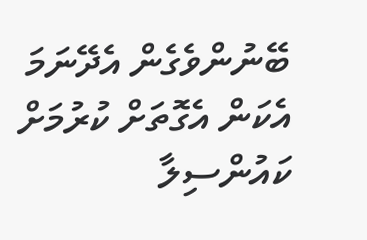ބޭނުންވެގެން އެދޭނަމަ އެކަން އެގޮތަށް ކުރުމަށް ކައުންސިލާ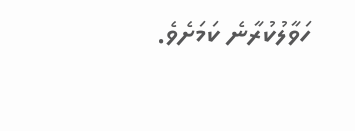ހަވާލުކުރާނެ ކަމަށެވެ.